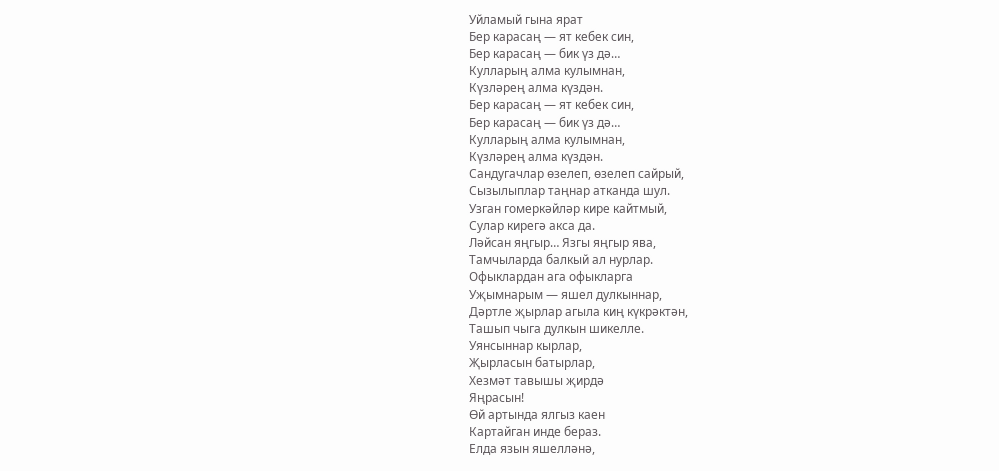Уйламый гына ярат
Бер карасаң — ят кебек син,
Бер карасаң — бик үз дә…
Кулларың алма кулымнан,
Күзләрең алма күздән.
Бер карасаң — ят кебек син,
Бер карасаң — бик үз дә…
Кулларың алма кулымнан,
Күзләрең алма күздән.
Сандугачлар өзелеп, өзелеп сайрый,
Сызылыплар таңнар атканда шул.
Узган гомеркәйләр кире кайтмый,
Сулар кирегә акса да.
Ләйсан яңгыр… Язгы яңгыр ява,
Тамчыларда балкый ал нурлар.
Офыклардан ага офыкларга
Уҗымнарым — яшел дулкыннар,
Дәртле җырлар агыла киң күкрәктән,
Ташып чыга дулкын шикелле.
Уянсыннар кырлар,
Җырласын батырлар,
Хезмәт тавышы җирдә
Яңрасын!
Өй артында ялгыз каен
Картайган инде бераз.
Елда язын яшелләнә,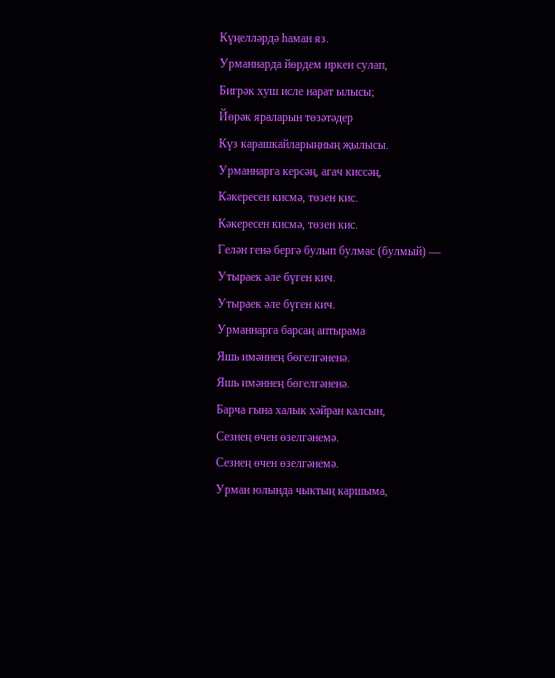Күңелләрдә һаман яз.
Урманнарда йөрдем иркен сулап,
Бигрәк хуш исле нарат ылысы;
Йөрәк яраларын төзәтәдер
Күз карашкайларыңның җылысы.
Урманнарга керсәң, агач киссәң,
Кәкересен кисмә, төзен кис.
Кәкересен кисмә, төзен кис.
Гелән генә бергә булып булмас (булмый) —
Утыраек әле бүген кич.
Утыраек әле бүген кич.
Урманнарга барсаң аптырама
Яшь имәннең бөгелгәненә.
Яшь имәннең бөгелгәненә.
Барча гына халык хәйран калсын,
Сезнең өчен өзелгәнемә.
Сезнең өчен өзелгәнемә.
Урман юлында чыктың каршыма,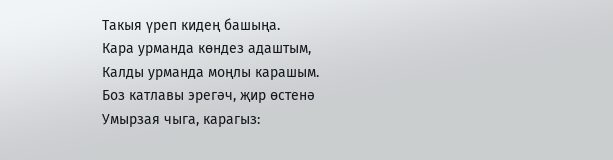Такыя үреп кидең башыңа.
Кара урманда көндез адаштым,
Калды урманда моңлы карашым.
Боз катлавы эрегәч, җир өстенә
Умырзая чыга, карагыз: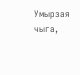Умырзая чыга,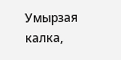Умырзая калка,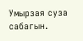Умырзая суза сабагын.